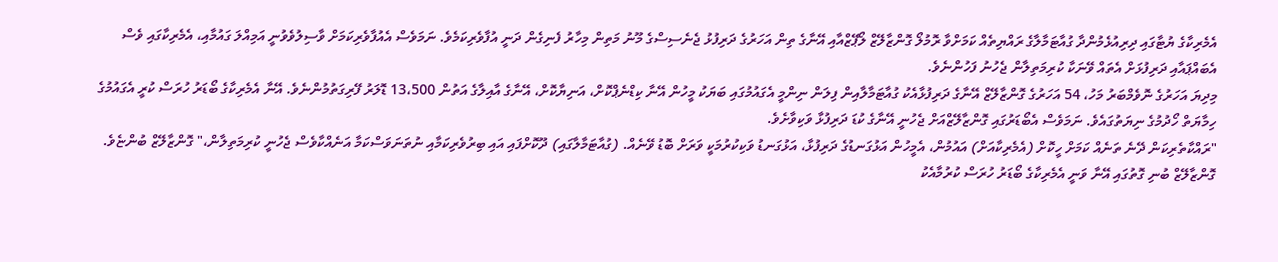އެމެރިކާގެ ޔުޓާގައި ދިރިއުޅެމުންދާ ގުއާޓަމާލާގެ ރައްޔިތެއް ކަމަށްވާ ރޮމުލޯ ގޮންޒާލޭޒް ލޯޕޭޒްއާއި އޭނާގެ ތިން އަހަރުގެ ދަރިފުޅު ޖެނެސިސްގެ މޫނު މަތިން މިހާރު ފެނިގެން ދަނީ އުފާވެރިކަމެވެ. ނަމަވެސް އެއުފާވެރިކަމަށް ވާސިލުވެވުނީ އަމިއްލަ ގައުމާއި، އެމެރިކާގައި ވެސް އެބައްޕައާއި ދަރިފުޅަށް އެތައް ވޭނަކާ ކުރިމަތިލާން ޖެހުނު ފަހުންނެވެ.
މިދިޔަ އަހަރުގެ ނޮވެމްބަރު މަހު، 54 އަހަރުގެ ގޮންޒާލޭޒް އޭނާގެ ދަރިފުޅާއެކު ގުއާޓަމާލާއިން ފިލަން ނިންމީ އެގައުމުގައި ބަޔަކު މީހުން އޭނާ ކިޑްނެޕްކޮށް، އަނިޔާކޮށް، އޭނާގެ އާއިލާގެ އަތުން 13،500 ޑޮލަރު ފޭރިގަތުމުންނެވެ. އޭނާ އެމެރިކާގެ ބޯޑަރު ހުރަސް ކުރީ އެގައުމުގެ ހިމާޔަތް ހޯދުމުގެ ނިޔަތުގައެވެ. ނަމަވެސް އެބޯޑަރުގައި ގޮންޒާލޭޒްއަށް ޖެހުނީ އޭނާގެ ކުޑަ ދަރިފުޅާ ވަކިވާށެވެ.
"ރައްކާތެރިކަން ދޭނެ ތަނެއް ކަމަށް ހީކޮށް (އެމެރިކާއަށް) އައުމުން، އެމީހުން އަޅުގަނޑުގެ ދަރިފުޅާ، އަޅުގަނޑު ވަކިކުރުމަކީ ވަރަށް ބޮޑު ވޭނެއް. (ގުއާޓަމާލާގައި) ދޫކޮށްފައި އައި ބިރުވެރިކަމާއި ނުތަނަވަސްކަމާ އަނެއްކާވެސް ޖެހުނީ ކުރިމަތިލާން،" ގޮންޒާލޭޒް ބުންޏެވެ.
ގޮންޒާލޭޒް ބުނި ގޮތުގައި އޭނާ ވަނީ އެމެރިކާގެ ބޯޑަރު ހުރަސް ކުރުމާއެކު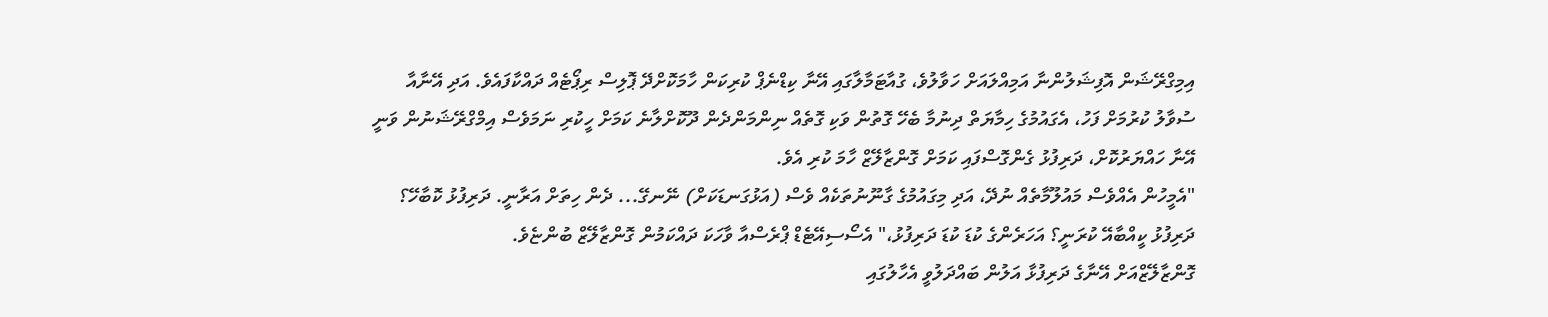އިމިގްރޭޝަން އޮފިޝަލުންނާ އަމިއްލައަށް ހަވާލުވެ، ގުއާޓަމާލާގައި އޭނާ ކިޑްނެޕް ކުރިކަން ހާމަކޮށްދޭ ޕޮލިސް ރިޕޯޓެއް ދައްކާފައެވެ. އަދި އޭނާއާ ސުވާލު ކުރުމަށް ފަހު، އެގައުމުގެ ހިމާޔަތް ދިނުމާ ބެހޭ ގޮތުން ވަކި ގޮތެއް ނިންމަންދެން ދޫކޮށްލާނެ ކަމަށް ހީކުރި ނަމަވެސް އިމްގްރޭޝަނުން ވަނީ އޭނާ ހައްޔަރުކޮށް، ދަރިފުޅު ގެންގޮސްފައި ކަމަށް ގޮންޒާލޭޒް ހާމަ ކުރި އެވެ.
"އެމީހުން އެއްވެސް މައުލޫމާތެއް ނުދޭ، އަދި މިގައުމުގެ ގާނޫނުތަކެއް ވެސް (އަޅުގަނޑަކަށް) ނޭނގޭ... ދެން ހިތަށް އަރާނީ. ދަރިފުޅު ކޮބާހޭ؟ ދަރިފުޅު ކީއްބާއޭ ކުރަނީ؟ އަހަރެންގެ ކުޑަ ކުޑަ ދަރިފުޅު،" އެސޯސިއޭޓެޑް ޕްރެސްއާ ވާހަކަ ދައްކަމުން ގޮންޒާލޭޒް ބުންޏެވެ.
ގޮންޒާލޭޒްއަށް އޭނާގެ ދަރިފުޅާ އަލުން ބައްދަލުވީ އެހާލުގައި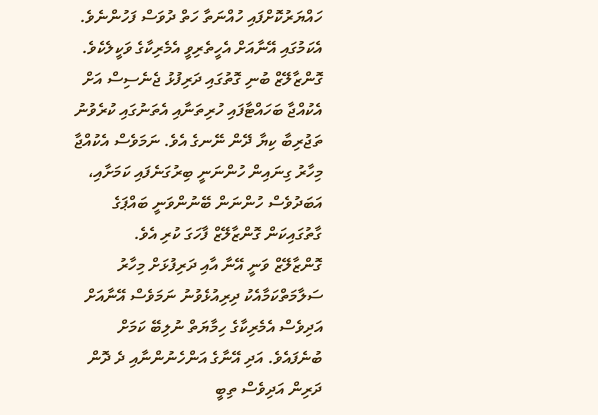ހައްޔަރުކޮށްފައި ހުއްނަތާ ހަތް ދުވަސް ފަހުންނެވެ. އެކަމުގައި އޭނާއަށް އެހީތެރިވީ އެމެރިކާގެ ވަކީލެކެވެ.
ގޮންޒާލޭޒް ބުނި ގޮތުގައި ދަރިފުޅު ޖެނެސިސް އަށް އެކުއްޖާ ބަހައްޓާފައި ހުރިތަނާއި އެތަނުގައި ކުރެވުނު ތަޖުރިބާ ކިޔާ ދޭން ނޭނގެ އެވެ. ނަމަވެސް އެކުއްޖާ މިހާރު ގިނައިން ހުންނަނީ ބިރުގަނެފައި ކަމަށާއި، އަބަދުވެސް ހުންނަން ބޭނުންވަނީ ބައްޕަގެ ގާތުގައިކަން ގޮންޒާލޭޒް ފާހަގަ ކުރި އެވެ.
ގޮންޒާލޭޒް ވަނީ އޭނާ އާއި ދަރިފުޅަށް މިހާރު ސަލާމަތްކަމާއެކު ދިރިއުޅެވުނު ނަމަވެސް އޭނާއަށް އަދިވެސް އެމެރިކާގެ ހިމާޔަތް ނުލިބޭ ކަމަށް ބުނެފައެވެ. އަދި އޭނާގެ އަންހެނުންނާއި ދެ ދޮން ދަރިން އަދިވެސް ތިބީ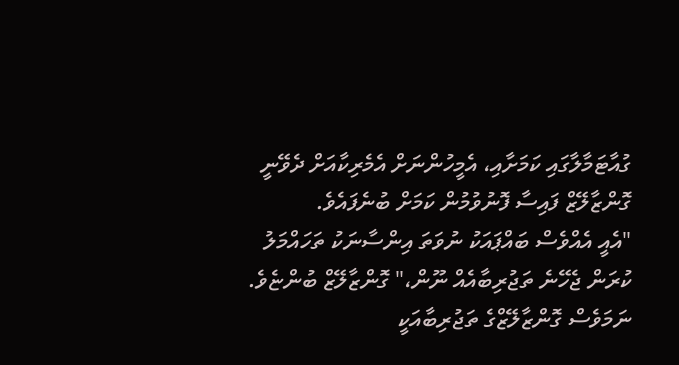ގުއާޓަމާލާގައި ކަމަށާއި، އެމީހުންނަށް އެމެރިކާއަށް ދެވޭނީ ގޮންޒާލޭޒް ފައިސާ ފޮނުވުމުން ކަމަށް ބުނެފައެވެ.
"އެއީ އެއްވެސް ބައްޕައަކު ނުވަތަ އިންސާނަކު ތަހައްމަލު ކުރަން ޖެހޭނެ ތަޖުރިބާއެއް ނޫން،" ގޮންޒާލޭޒް ބުންޏެވެ.
ނަމަވެސް ގޮންޒާލޭޒްގެ ތަޖުރިބާއަކީ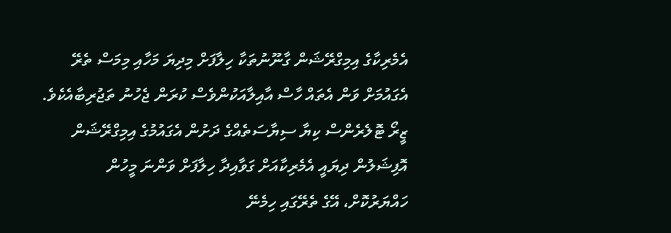އެމެރިކާގެ އިމިގްރޭޝަން ގާނޫނުތަކާ ހިލާފަށް މިދިޔަ މަހާއި މިމަސް ތެރޭ އެގައުމަށް ވަން އެތައް ހާސް އާއިލާއަކުންވެސް ކުރަން ޖެހުނު ތަޖުރިބާއެކެވެ. ޒީރޯ ޓޮލެރެންސް ކިޔާ ސިޔާސަތެއްގެ ދަށުން އެގައުމުގެ އިމިގްރޭޝަން އޮފިޝަލުން ދިޔައީ އެމެރިކާއަށް ގަވާއިދާ ހިލާފަށް ވަންނަ މީހުން ހައްޔަރުކޮށް، އޭގެ ތެރޭގައި ހިމެނޭ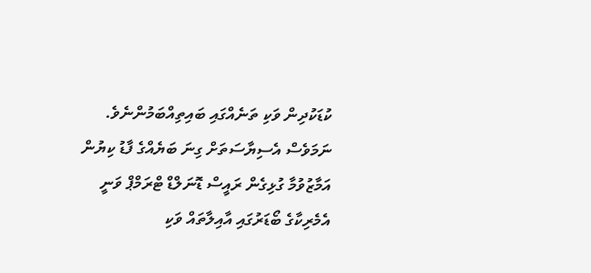ކުޑަކުދިން ވަކި ތަނެއްގައި ބައިތިއްބަމުންނެވެ.
ނަމަވެސް އެސިޔާސަތަށް ގިނަ ބަޔެއްގެ ފާޑު ކިޔުން އަމާޒުވުމާ ގުޅިގެން ރައީސް ޑޮނަލްޑް ޓްރަމްޕް ވަނީ އެމެރިކާގެ ބޯޑަރުގައި އާއިލާތައް ވަކި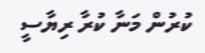ކުރުން މަނާ ކުރާ ރިޔާސީ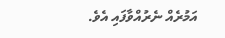އަމުރެއް ނެރުއްވާފައި އެވެ.